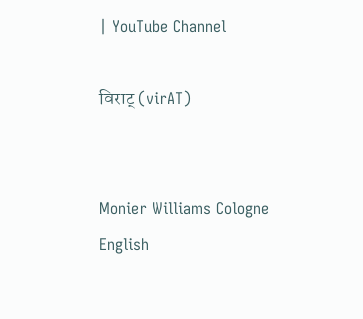| YouTube Channel

विराट् (virAT)


Monier Williams Cologne
English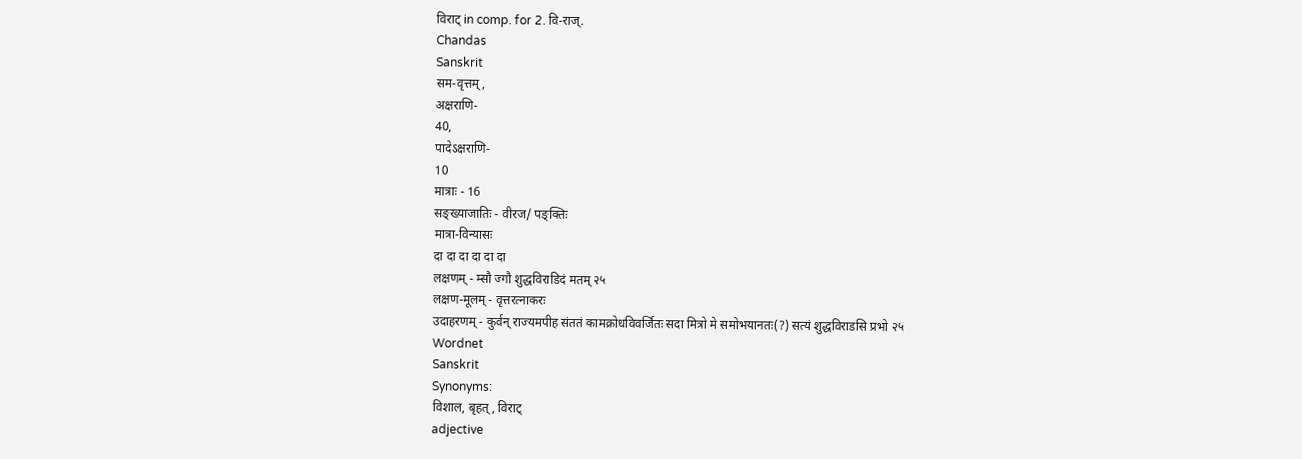विराट् in comp. for 2. वि-राज्.
Chandas
Sanskrit
सम-वृत्तम्,
अक्षराणि-
40,
पादेऽक्षराणि-
10
मात्राः - 16
सङ्ख्याजातिः - वीरज/ पङ्क्तिः
मात्रा-विन्यासः
दा दा दा दा दा दा
लक्षणम् - म्सौ ज्गौ शुद्धविराडिदं मतम्‌ २५
लक्षण-मूलम् - वृत्तरत्नाकरः
उदाहरणम् - कुर्वन्‌ राज्यमपीह संततं कामक्रोधविवर्जितः सदा मित्रो मे समोभयानतः(?) सत्यं शुद्धविराडसि प्रभो २५
Wordnet
Sanskrit
Synonyms:
विशाल, बृहत्, विराट्
adjective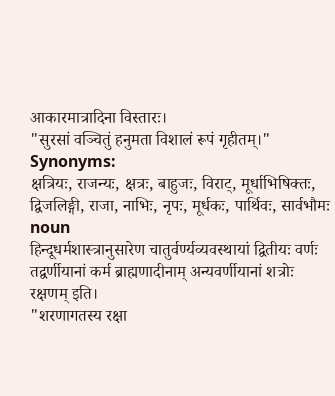आकारमात्रादिना विस्तारः।
"सुरसां वञ्चितुं हनुमता विशालं रूपं गृहीतम्।"
Synonyms:
क्षत्रियः, राजन्यः, क्षत्रः, बाहुजः, विराट्, मूर्धाभिषिक्तः, द्विजलिङ्गी, राजा, नाभिः, नृपः, मूर्धकः, पार्थिवः, सार्वभौमः
noun
हिन्दूधर्मशास्त्रानुसारेण चातुर्वर्ण्यव्यवस्थायां द्वितीयः वर्णः तद्वर्णीयानां कर्म ब्राह्मणादीनाम् अन्यवर्णीयानां शत्रोः रक्षणम् इति।
"शरणागतस्य रक्षा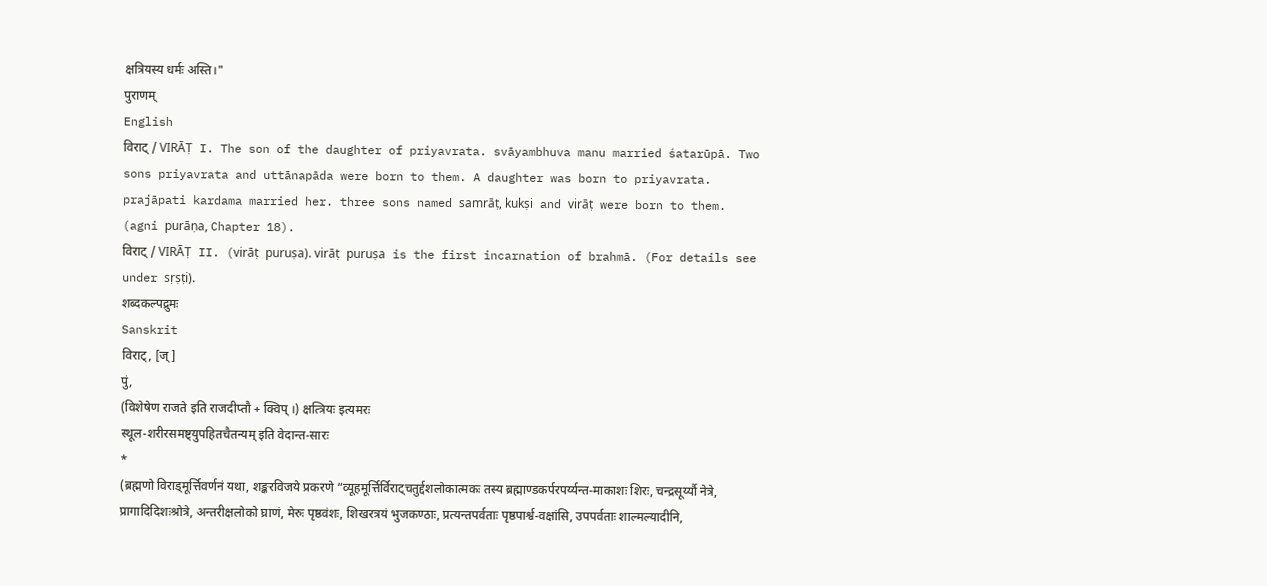क्षत्रियस्य धर्मः अस्ति।"
पुराणम्
English
विराट् / VIRĀṬ I. The son of the daughter of priyavrata. svāyambhuva manu married śatarūpā. Two sons priyavrata and uttānapāda were born to them. A daughter was born to priyavrata. prajāpati kardama married her. three sons named samrāṭ, kukṣi and virāṭ were born to them. (agni purāṇa, Chapter 18).
विराट् / VIRĀṬ II. (virāṭ puruṣa). virāṭ puruṣa is the first incarnation of brahmā. (For details see under sṛṣṭi).
शब्दकल्पद्रुमः
Sanskrit
विराट्, [ज्]
पुं,
(विशेषेण राजते इति राजदीप्तौ + क्विप् ।) क्षत्त्रियः इत्यमरः
स्थूल-शरीरसमष्ट्युपहितचैतन्यम् इति वेदान्त-सारः
*
(ब्रह्मणो विराड्मूर्त्तिवर्णनं यथा, शङ्करविजये प्रकरणे “व्यूहमूर्त्तिर्विराट्चतुर्द्दशलोकात्मकः तस्य ब्रह्माण्डकर्परपर्य्यन्त-माकाशः शिरः, चन्द्रसूर्य्यौ नेत्रे, प्रागादिदिशःश्रोत्रे, अन्तरीक्षलोको घ्राणं, मेरुः पृष्ठवंशः, शिखरत्रयं भुजकण्ठाः, प्रत्यन्तपर्वताः पृष्ठपार्श्व-वक्षांसि, उपपर्वताः शाल्मल्यादीनि,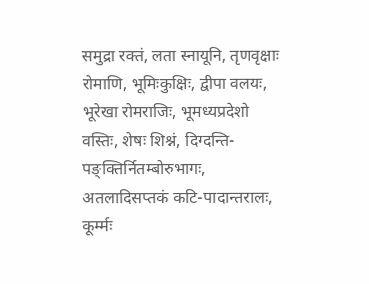समुद्रा रक्तं, लता स्नायूनि, तृणवृक्षाः रोमाणि, भूमिःकुक्षिः, द्वीपा वलयः, भूरेखा रोमराजिः, भूमध्यप्रदेशो वस्तिः, शेषः शिश्नं, दिग्दन्ति-पङ्क्तिर्नितम्बोरुभागः, अतलादिसप्तकं कटि-पादान्तरालः, कूर्म्मः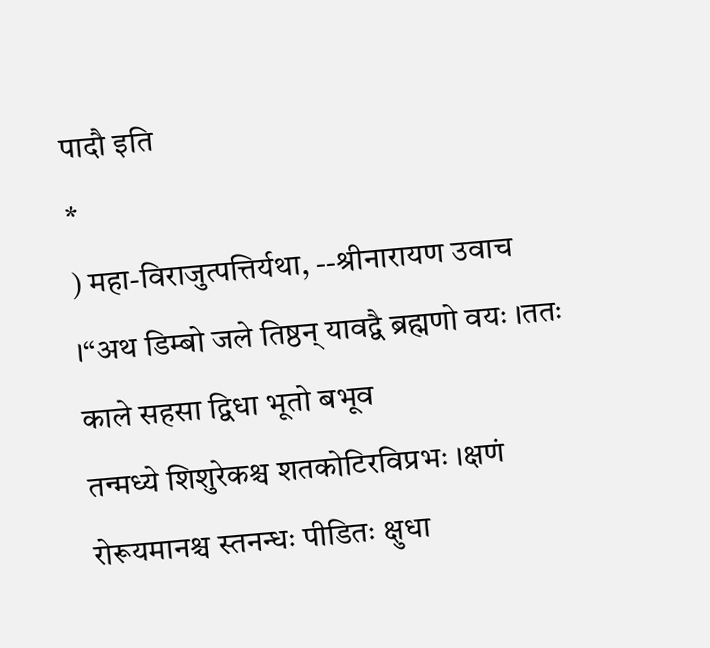पादौ इति
*
) महा-विराजुत्पत्तिर्यथा, --श्रीनारायण उवाच ।“अथ डिम्बो जले तिष्ठन् यावद्वै ब्रह्मणो वयः ।ततः काले सहसा द्विधा भूतो बभूव
तन्मध्ये शिशुरेकश्च शतकोटिरविप्रभः ।क्षणं रोरूयमानश्च स्तनन्धः पीडितः क्षुधा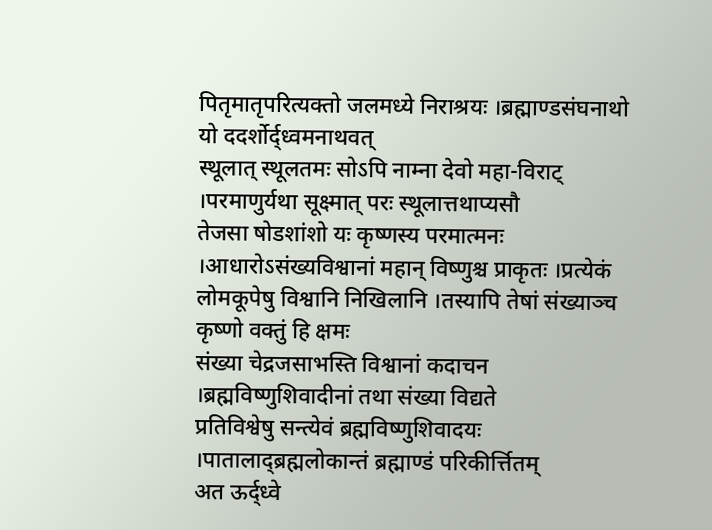पितृमातृपरित्यक्तो जलमध्ये निराश्रयः ।ब्रह्माण्डसंघनाथो यो ददर्शोर्द्ध्वमनाथवत्
स्थूलात् स्थूलतमः सोऽपि नाम्ना देवो महा-विराट् ।परमाणुर्यथा सूक्ष्मात् परः स्थूलात्तथाप्यसौ
तेजसा षोडशांशो यः कृष्णस्य परमात्मनः ।आधारोऽसंख्यविश्वानां महान् विष्णुश्च प्राकृतः ।प्रत्येकं लोमकूपेषु विश्वानि निखिलानि ।तस्यापि तेषां संख्याञ्च कृष्णो वक्तुं हि क्षमः
संख्या चेद्रजसाभस्ति विश्वानां कदाचन ।ब्रह्मविष्णुशिवादीनां तथा संख्या विद्यते
प्रतिविश्वेषु सन्त्येवं ब्रह्मविष्णुशिवादयः ।पातालाद्ब्रह्मलोकान्तं ब्रह्माण्डं परिकीर्त्तितम्
अत ऊर्द्ध्वे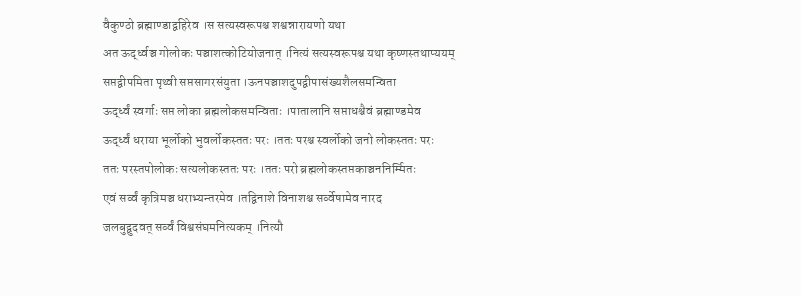वैकुण्ठो ब्रह्माण्डाद्वहिरेव ।स सत्यस्वरूपश्च शश्वन्नारायणो यथा
अत ऊर्द्ध्वञ्च गोलोकः पञ्चाशत्कोटियोजनात् ।नित्यं सत्यस्वरूपश्च यथा कृष्णस्तथाप्ययम्
सप्तद्वीपमिता पृथ्वी सप्तसागरसंयुता ।ऊनपञ्चाशदुपद्वीपासंख्यशैलसमन्विता
ऊर्द्ध्वं स्वर्गाः सप्त लोका ब्रह्मलोकसमन्विताः ।पातालानि सप्ताधश्चैवं ब्रह्माण्डमेव
ऊर्द्ध्वं धराया भूर्लोको भुवर्लोकस्ततः परः ।ततः परश्च स्वर्लोको जनो लोकस्ततः परः
ततः परस्तपोलोकः सत्यलोकस्ततः परः ।ततः परो ब्रह्मलोकस्तप्तकाञ्चननिर्म्मितः
एवं सर्व्वं कृत्रिमञ्च धराभ्यन्तरमेव ।तद्विनाशे विनाशश्च सर्व्वेषामेव नारद
जलबुद्वुदवत् सर्व्वं विश्वसंघमनित्यकम् ।नित्यौ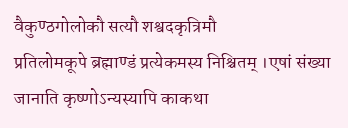वैकुण्ठगोलोकौ सत्यौ शश्वदकृत्रिमौ
प्रतिलोमकूपे ब्रह्माण्डं प्रत्येकमस्य निश्चितम् ।एषां संख्या जानाति कृष्णोऽन्यस्यापि काकथा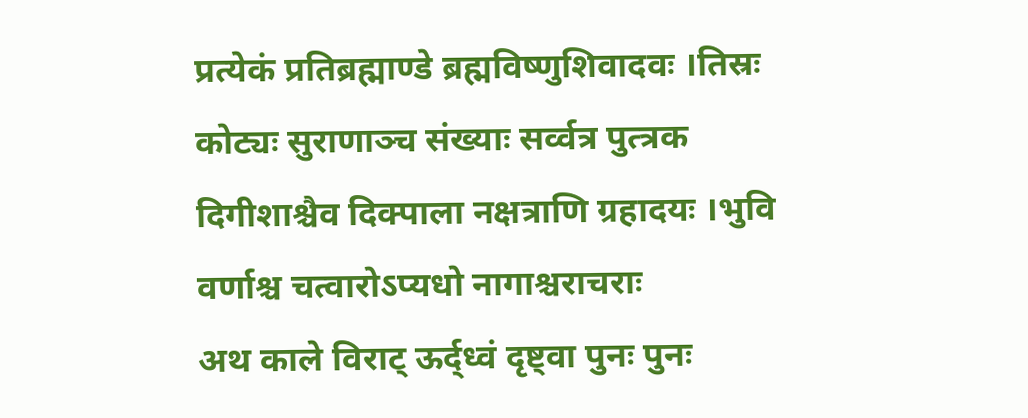प्रत्येकं प्रतिब्रह्माण्डे ब्रह्मविष्णुशिवादवः ।तिस्रः कोट्यः सुराणाञ्च संख्याः सर्व्वत्र पुत्त्रक
दिगीशाश्चैव दिक्पाला नक्षत्राणि ग्रहादयः ।भुवि वर्णाश्च चत्वारोऽप्यधो नागाश्चराचराः
अथ काले विराट् ऊर्द्ध्वं दृष्ट्वा पुनः पुनः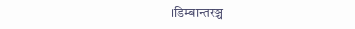।डिम्बान्तरञ्च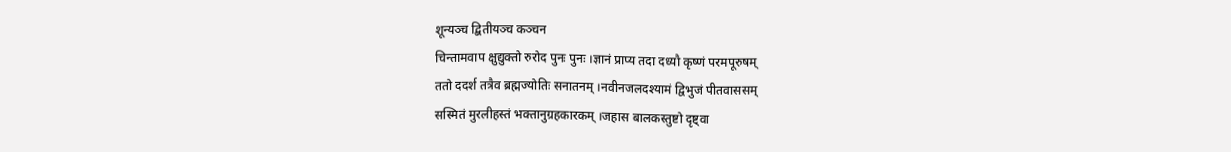शून्यञ्च द्बितीयञ्च कञ्चन
चिन्तामवाप क्षुद्युक्तो रुरोद पुनः पुनः ।ज्ञानं प्राप्य तदा दध्यौ कृष्णं परमपूरुषम्
ततो ददर्श तत्रैव ब्रह्मज्योतिः सनातनम् ।नवीनजलदश्यामं द्विभुजं पीतवाससम्
सस्मितं मुरलीहस्तं भक्तानुग्रहकारकम् ।जहास बालकस्तुष्टो दृष्ट्वा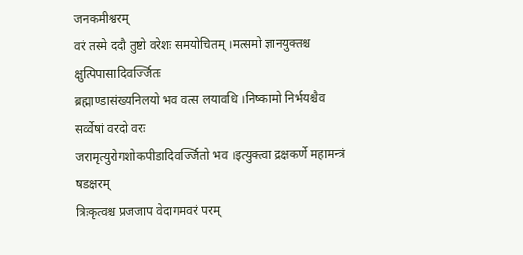जनकमीश्वरम्
वरं तस्मे ददौ तुष्टो वरेशः समयोचितम् ।मत्समो ज्ञानयुक्तश्च क्षुत्पिपासादिवर्ज्जितः
ब्रह्माण्डासंख्यनिलयो भव वत्स लयावधि ।निष्कामो निर्भयश्चैव सर्व्वेषां वरदो वरः
जरामृत्युरोगशोकपीडादिवर्ज्जितो भव ।इत्युक्त्वा द्रक्षकर्णे महामन्त्रं षडक्षरम्
त्रिःकृत्वश्च प्रजजाप वेदागमवरं परम्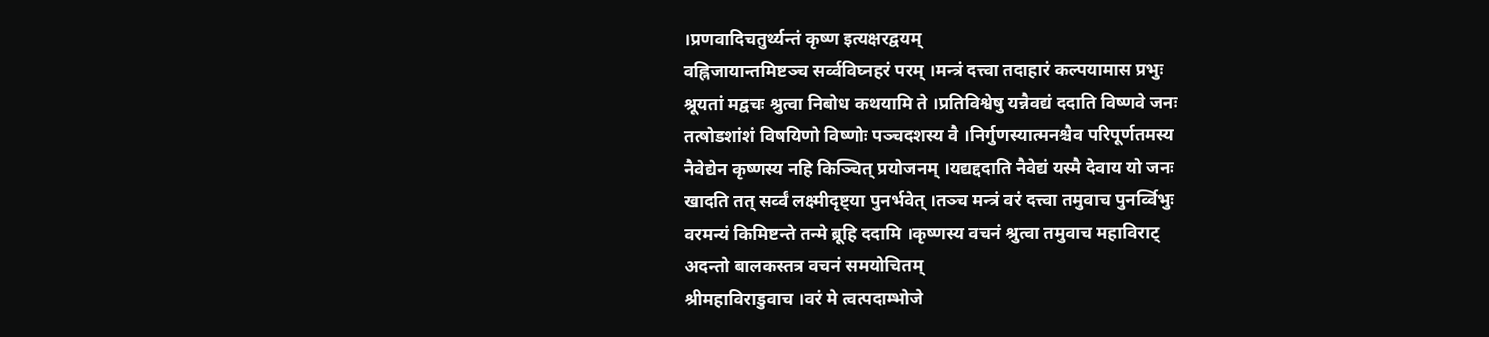।प्रणवादिचतुर्थ्यन्तं कृष्ण इत्यक्षरद्वयम्
वह्निजायान्तमिष्टञ्च सर्व्वविघ्नहरं परम् ।मन्त्रं दत्त्वा तदाहारं कल्पयामास प्रभुः
श्रूयतां मद्वचः श्रुत्वा निबोध कथयामि ते ।प्रतिविश्वेषु यन्नैवद्यं ददाति विष्णवे जनः
तत्षोडशांशं विषयिणो विष्णोः पञ्चदशस्य वै ।निर्गुणस्यात्मनश्चैव परिपूर्णतमस्य
नैवेद्येन कृष्णस्य नहि किञ्चित् प्रयोजनम् ।यद्यद्ददाति नैवेद्यं यस्मै देवाय यो जनः
खादति तत् सर्व्वं लक्ष्मीदृष्ट्या पुनर्भवेत् ।तञ्च मन्त्रं वरं दत्त्वा तमुवाच पुनर्व्विभुः
वरमन्यं किमिष्टन्ते तन्मे ब्रूहि ददामि ।कृष्णस्य वचनं श्रुत्वा तमुवाच महाविराट्
अदन्तो बालकस्तत्र वचनं समयोचितम्
श्रीमहाविराडुवाच ।वरं मे त्वत्पदाम्भोजे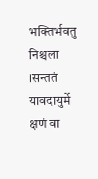भक्तिर्भवतु निश्चला ।सन्ततं यावदायुर्मे क्षणं वा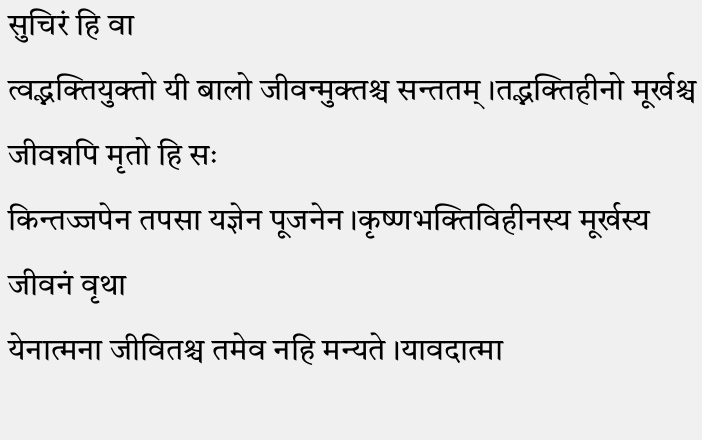सुचिरं हि वा
त्वद्भक्तियुक्तो यी बालो जीवन्मुक्तश्च सन्ततम् ।तद्भक्तिहीनो मूर्खश्च जीवन्नपि मृतो हि सः
किन्तज्जपेन तपसा यज्ञेन पूजनेन ।कृष्णभक्तिविहीनस्य मूर्खस्य जीवनं वृथा
येनात्मना जीवितश्च तमेव नहि मन्यते ।यावदात्मा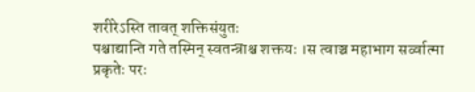शरीरेऽस्ति तावत् शक्तिसंयुतः
पश्चाद्यान्ति गते तस्मिन् स्वतन्त्राश्च शक्तयः ।स त्वाञ्च महाभाग सर्व्वात्मा प्रकृतेः परः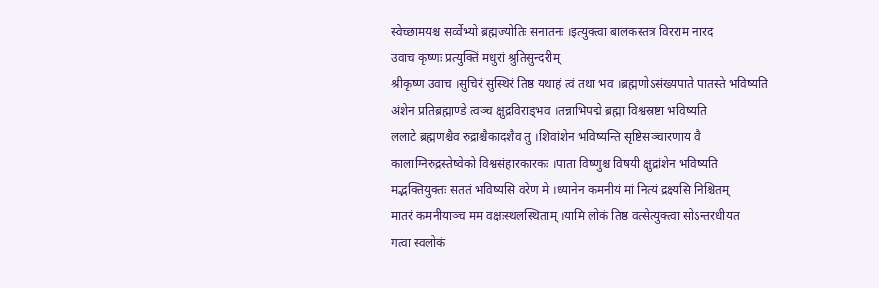स्वेच्छामयश्च सर्व्वेभ्यो ब्रह्मज्योतिः सनातनः ।इत्युक्त्वा बालकस्तत्र विरराम नारद
उवाच कृष्णः प्रत्युक्तिं मधुरां श्रुतिसुन्दरीम्
श्रीकृष्ण उवाच ।सुचिरं सुस्थिरं तिष्ठ यथाहं त्वं तथा भव ।ब्रह्मणोऽसंख्यपाते पातस्ते भविष्यति
अंशेन प्रतिब्रह्माण्डे त्वञ्च क्षुद्रविराड्भव ।तन्नाभिपद्मे ब्रह्मा विश्वस्रष्टा भविष्यति
ललाटे ब्रह्मणश्चैव रुद्राश्चैकादशैव तु ।शिवांशेन भविष्यन्ति सृष्टिसञ्चारणाय वै
कालाग्निरुद्रस्तेष्वेको विश्वसंहारकारकः ।पाता विष्णुश्च विषयी क्षुद्रांशेन भविष्यति
मद्भक्तियुक्तः सततं भविष्यसि वरेण मे ।ध्यानेन कमनीयं मां नित्यं द्रक्ष्यसि निश्चितम्
मातरं कमनीयाञ्च मम वक्षःस्थलस्थिताम् ।यामि लोकं तिष्ठ वत्सेत्युक्त्वा सोऽन्तरधीयत
गत्वा स्वलोकं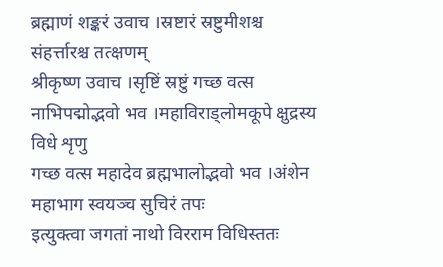ब्रह्माणं शङ्करं उवाच ।स्रष्टारं स्रष्टुमीशश्च संहर्त्तारश्च तत्क्षणम्
श्रीकृष्ण उवाच ।सृष्टिं स्रष्टुं गच्छ वत्स नाभिपद्मोद्भवो भव ।महाविराड्लोमकूपे क्षुद्रस्य विधे शृणु
गच्छ वत्स महादेव ब्रह्मभालोद्भवो भव ।अंशेन महाभाग स्वयञ्च सुचिरं तपः
इत्युक्त्वा जगतां नाथो विरराम विधिस्ततः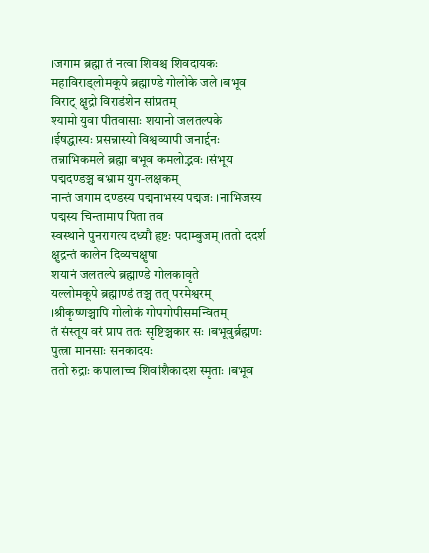।जगाम ब्रह्मा तं नत्वा शिवश्च शिवदायकः
महाविराड्लोमकूपे ब्रह्माण्डे गोलोके जले ।बभूव विराट् क्षुद्रो विराडंशेन सांप्रतम्
श्यामो युवा पीतवासाः शयानो जलतल्पके ।ईषद्धास्यः प्रसन्नास्यो विश्वव्यापी जनार्द्दनः
तन्नाभिकमले ब्रह्मा बभूव कमलोद्भवः ।संभूय पद्मदण्डञ्च बभ्राम युग-लक्षकम्
नान्तं जगाम दण्डस्य पद्मनाभस्य पद्मजः ।नाभिजस्य पद्मस्य चिन्तामाप पिता तव
स्वस्थाने पुनरागत्य दध्यौ हृष्टः पदाम्बुजम् ।ततो ददर्श क्षुद्रन्तं कालेन दिव्यचक्षुषा
शयानं जलतल्पे ब्रह्माण्डे गोलकावृते
यल्लोमकूपे ब्रह्माण्डं तञ्च तत् परमेश्वरम् ।श्रीकृष्णञ्चापि गोलोकं गोपगोपीसमन्वितम्
तं संस्तूय वरं प्राप ततः सृष्टिञ्चकार सः ।बभूवुर्ब्रह्मणः पुत्त्रा मानसाः सनकादयः
ततो रुद्राः कपालाच्च शिवांशैकादश स्मृताः ।बभूव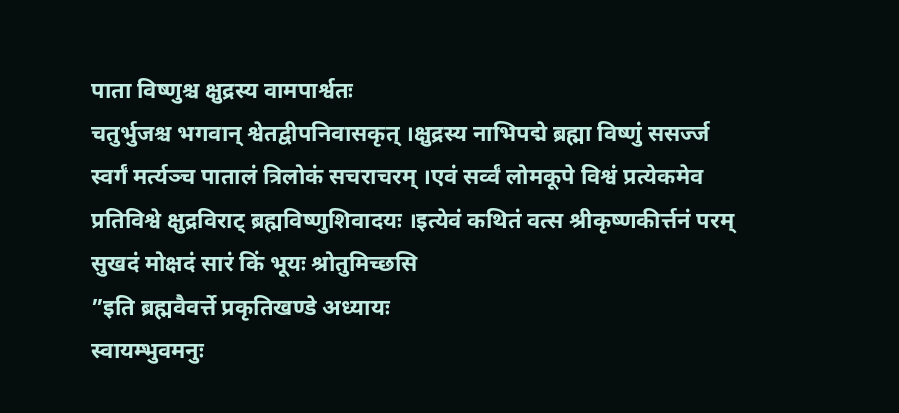पाता विष्णुश्च क्षुद्रस्य वामपार्श्वतः
चतुर्भुजश्च भगवान् श्वेतद्वीपनिवासकृत् ।क्षुद्रस्य नाभिपद्मे ब्रह्मा विष्णुं ससर्ज्ज
स्वर्गं मर्त्यञ्च पातालं त्रिलोकं सचराचरम् ।एवं सर्व्वं लोमकूपे विश्वं प्रत्येकमेव
प्रतिविश्वे क्षुद्रविराट् ब्रह्मविष्णुशिवादयः ।इत्येवं कथितं वत्स श्रीकृष्णकीर्त्तनं परम्
सुखदं मोक्षदं सारं किं भूयः श्रोतुमिच्छसि
”इति ब्रह्मवैवर्त्ते प्रकृतिखण्डे अध्यायः
स्वायम्भुवमनुः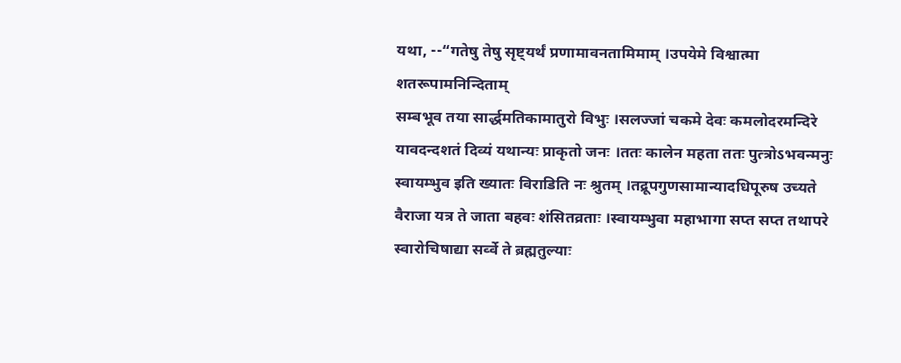यथा, --“गतेषु तेषु सृष्ट्यर्थं प्रणामावनतामिमाम् ।उपयेमे विश्वात्मा शतरूपामनिन्दिताम्
सम्बभूव तया सार्द्धमतिकामातुरो विभुः ।सलज्जां चकमे देवः कमलोदरमन्दिरे
यावदन्दशतं दिव्यं यथान्यः प्राकृतो जनः ।ततः कालेन महता ततः पुत्त्रोऽभवन्मनुः
स्वायम्भुव इति ख्यातः विराडिति नः श्रुतम् ।तद्रूपगुणसामान्यादधिपूरुष उच्यते
वैराजा यत्र ते जाता बहवः शंसितव्रताः ।स्वायम्भुवा महाभागा सप्त सप्त तथापरे
स्वारोचिषाद्या सर्व्वे ते ब्रह्मतुल्याः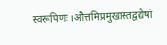स्वरूपिणः ।औत्तमिप्रमुखास्तद्वद्येषां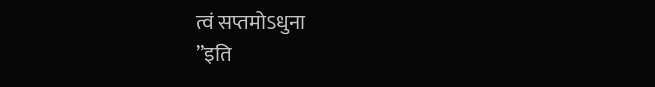त्वं सप्तमोऽधुना
”इति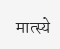मात्स्ये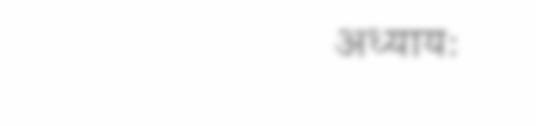अध्यायः